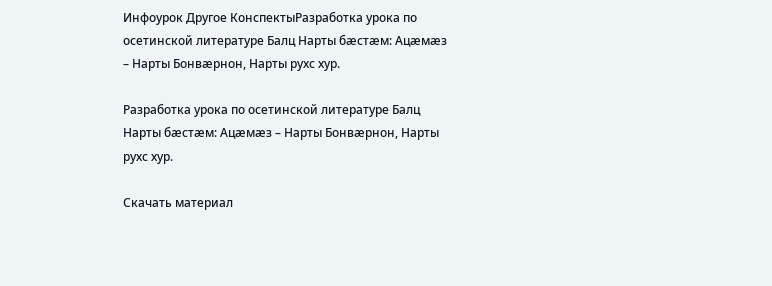Инфоурок Другое КонспектыРазработка урока по осетинской литературе Балц Нарты бæстæм: Ацæмæз – Нарты Бонвæрнон, Нарты рухс хур.

Разработка урока по осетинской литературе Балц Нарты бæстæм: Ацæмæз – Нарты Бонвæрнон, Нарты рухс хур.

Скачать материал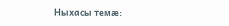Ныхасы темæ: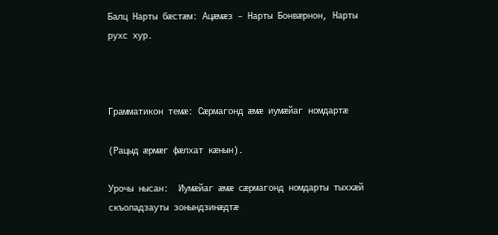Балц Нарты бæстæм: Ацæмæз – Нарты Бонвæрнон, Нарты рухс хур.



Грамматикон темæ: Сæрмагонд æмæ иумæйаг номдартæ

(Рацыд æрмæг фæлхат кæнын).

Урочы нысан:  Иумæйаг æмæ сæрмагонд номдарты тыххæй скъоладзауты зонындзинæдтæ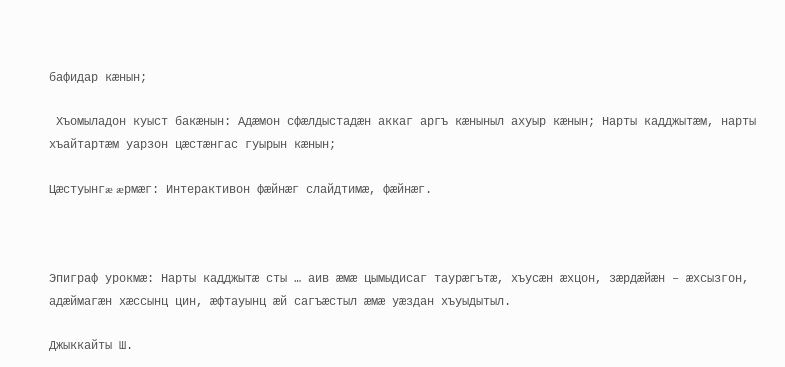бафидар кæнын;

 Хъомыладон куыст бакæнын: Адæмон сфæлдыстадæн аккаг аргъ кæныныл ахуыр кæнын; Нарты кадджытæм, нарты хъайтартæм уарзон цæстæнгас гуырын кæнын;

Цæстуынгæ æрмæг: Интерактивон фæйнæг слайдтимæ, фæйнæг.



Эпиграф урокмæ: Нарты кадджытæ сты … аив æмæ цымыдисаг таурæгътæ, хъусæн æхцон, зæрдæйæн – æхсызгон, адæймагæн хæссынц цин, æфтауынц æй сагъæстыл æмæ уæздан хъуыдытыл.

Джыккайты Ш.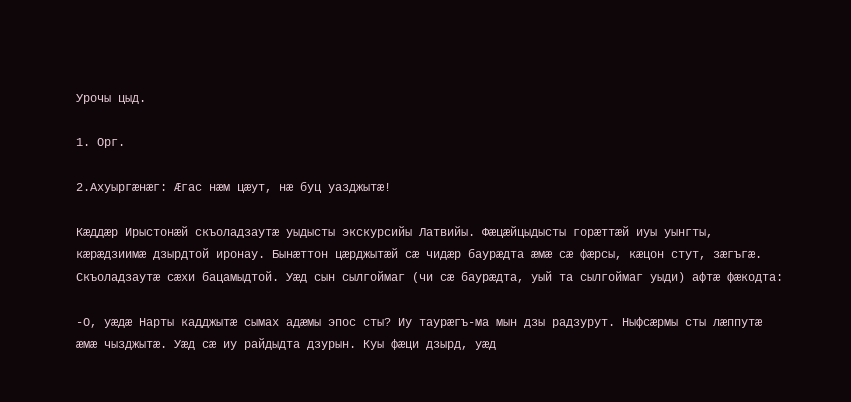Урочы цыд.

1. Орг.

2.Ахуыргæнæг: Æгас нæм цæут, нæ буц уазджытæ!

Кæддæр Ирыстонæй скъоладзаутæ уыдысты экскурсийы Латвийы. Фæцæйцыдысты горæттæй иуы уынгты, кæрæдзиимæ дзырдтой иронау. Бынæттон цæрджытæй сæ чидæр баурæдта æмæ сæ фæрсы, кæцон стут, зæгъгæ. Скъоладзаутæ сæхи бацамыдтой. Уæд сын сылгоймаг (чи сæ баурæдта, уый та сылгоймаг уыди) афтæ фæкодта:

-О, уæдæ Нарты кадджытæ сымах адæмы эпос сты? Иу таурæгъ-ма мын дзы радзурут. Ныфсæрмы сты лæппутæ æмæ чызджытæ. Уæд сæ иу райдыдта дзурын. Куы фæци дзырд, уæд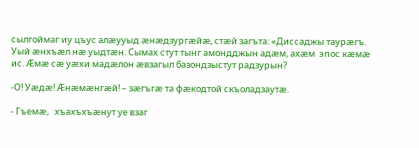сылгоймаг иу цъус алæууыд æнæдзургæйæ, стæй загъта: «Диссаджы таурæгъ. Уый æнхъæл нæ уыдтæн. Сымах стут тынг амондджын адæм, ахæм  эпос кæмæ ис. Æмæ сæ уæхи мадæлон æвзагыл базондзыстут радзурын?

-О! Уæдæ! Æнæмæнгæй! – зæгъгæ та фæкодтой скъоладзаутæ.

- Гъемæ,   хъахъхъæнут уе взаг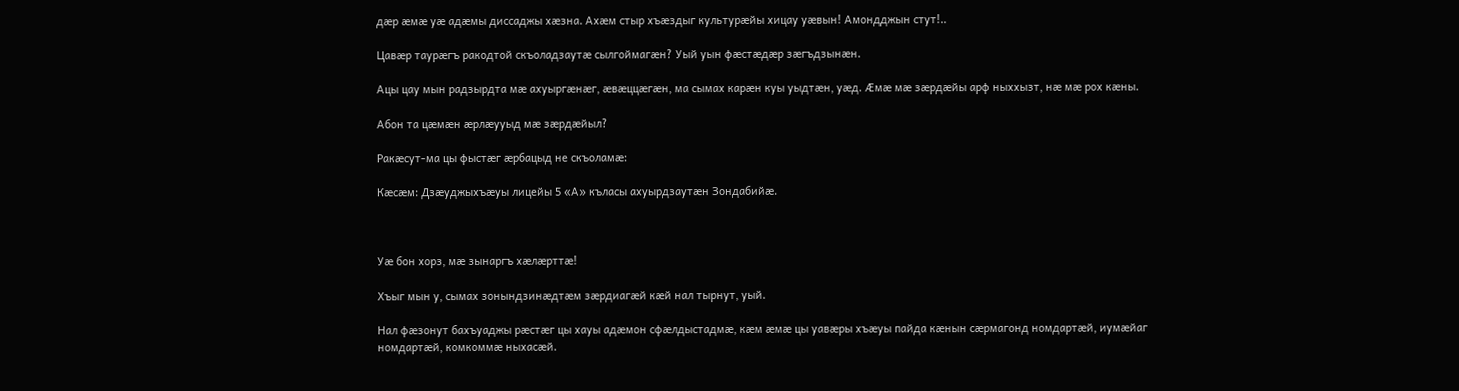дæр æмæ уæ адæмы диссаджы хæзна. Ахæм стыр хъæздыг культурæйы хицау уæвын! Амондджын стут!..

Цавæр таурæгъ ракодтой скъоладзаутæ сылгоймагæн? Уый уын фæстæдæр зæгъдзынæн.

Ацы цау мын радзырдта мæ ахуыргæнæг, æвæццæгæн, ма сымах карæн куы уыдтæн, уæд. Æмæ мæ зæрдæйы арф ныххызт, нæ мæ рох кæны.

Абон та цæмæн æрлæууыд мæ зæрдæйыл?

Ракæсут-ма цы фыстæг æрбацыд не скъоламæ:

Кæсæм: Дзæуджыхъæуы лицейы 5 «А» къласы ахуырдзаутæн Зондабийæ.



Уæ бон хорз, мæ зынаргъ хæлæрттæ!

Хъыг мын у, сымах зонындзинæдтæм зæрдиагæй кæй нал тырнут, уый.

Нал фæзонут бахъуаджы рæстæг цы хауы адæмон сфæлдыстадмæ, кæм æмæ цы уавæры хъæуы пайда кæнын сæрмагонд номдартæй, иумæйаг номдартæй, комкоммæ ныхасæй.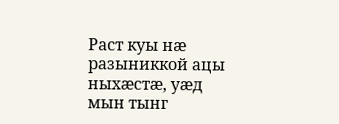Раст куы нæ разыниккой ацы ныхæстæ, уæд мын тынг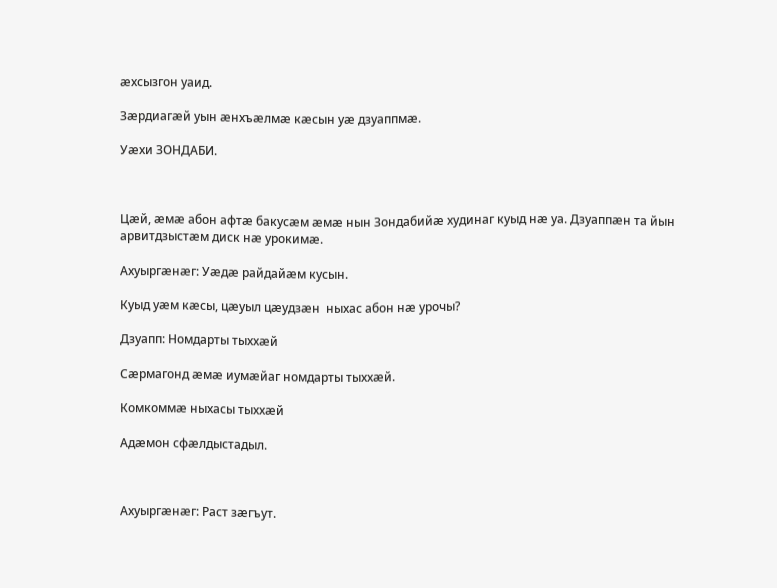æхсызгон уаид.

Зæрдиагæй уын æнхъæлмæ кæсын уæ дзуаппмæ.

Уæхи ЗОНДАБИ.



Цæй, æмæ абон афтæ бакусæм æмæ нын Зондабийæ худинаг куыд нæ уа. Дзуаппæн та йын арвитдзыстæм диск нæ урокимæ.

Ахуыргæнæг: Уæдæ райдайæм кусын.

Куыд уæм кæсы, цæуыл цæудзæн  ныхас абон нæ урочы?

Дзуапп: Номдарты тыххæй

Сæрмагонд æмæ иумæйаг номдарты тыххæй.

Комкоммæ ныхасы тыххæй

Адæмон сфæлдыстадыл.



Ахуыргæнæг: Раст зæгъут.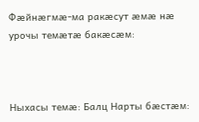Фæйнæгмæ-ма ракæсут æмæ нæ урочы темæтæ бакæсæм:



Ныхасы темæ: Балц Нарты бæстæм: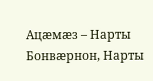Ацæмæз – Нарты Бонвæрнон, Нарты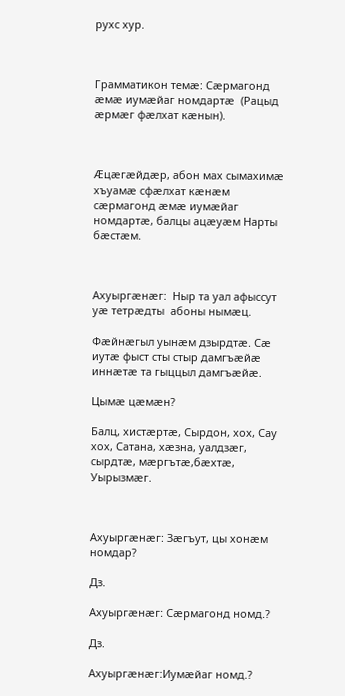рухс хур.



Грамматикон темæ: Сæрмагонд æмæ иумæйаг номдартæ  (Рацыд æрмæг фæлхат кæнын).



Æцæгæйдæр, абон мах сымахимæ хъуамæ сфæлхат кæнæм сæрмагонд æмæ иумæйаг номдартæ, балцы ацæуæм Нарты бæстæм.



Ахуыргæнæг:  Ныр та уал афыссут уæ тетрæдты  абоны нымæц.

Фæйнæгыл уынæм дзырдтæ. Сæ иутæ фыст сты стыр дамгъæйæ иннæтæ та гыццыл дамгъæйæ.

Цымæ цæмæн?

Балц, хистæртæ, Сырдон, хох, Сау хох, Сатана, хæзна, уалдзæг, сырдтæ, мæргътæ,бæхтæ, Уырызмæг.



Ахуыргæнæг: Зæгъут, цы хонæм номдар?

Дз.

Ахуыргæнæг: Сæрмагонд номд.?

Дз.

Ахуыргæнæг:Иумæйаг номд.?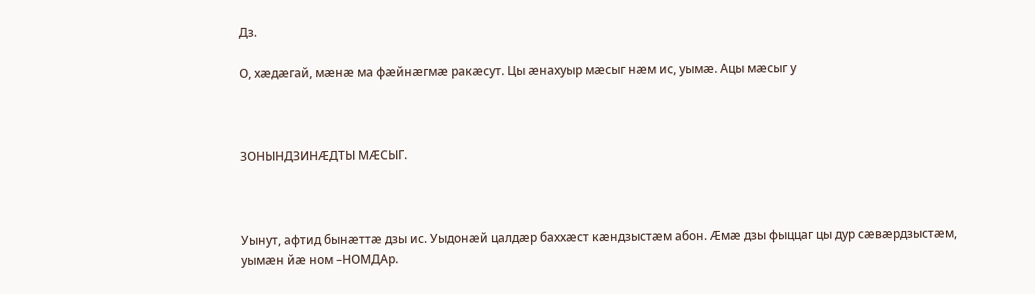Дз.

О, хæдæгай, мæнæ ма фæйнæгмæ ракæсут. Цы æнахуыр мæсыг нæм ис, уымæ. Ацы мæсыг у



ЗОНЫНДЗИНÆДТЫ МÆСЫГ.



Уынут, афтид бынæттæ дзы ис. Уыдонæй цалдæр баххæст кæндзыстæм абон. Æмæ дзы фыццаг цы дур сæвæрдзыстæм, уымæн йæ ном –НОМДАр.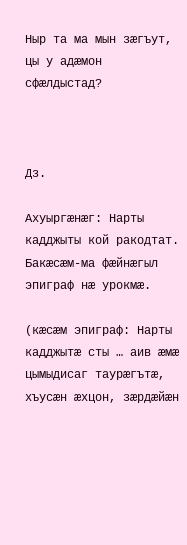Ныр та ма мын зæгъут, цы у адæмон сфæлдыстад?



Дз.

Ахуыргæнæг: Нарты кадджыты кой ракодтат. Бакæсæм-ма фæйнæгыл эпиграф нæ урокмæ.

(кæсæм эпиграф: Нарты кадджытæ сты … аив æмæ цымыдисаг таурæгътæ, хъусæн æхцон, зæрдæйæн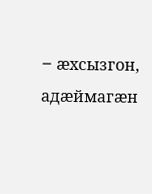– æхсызгон, адæймагæн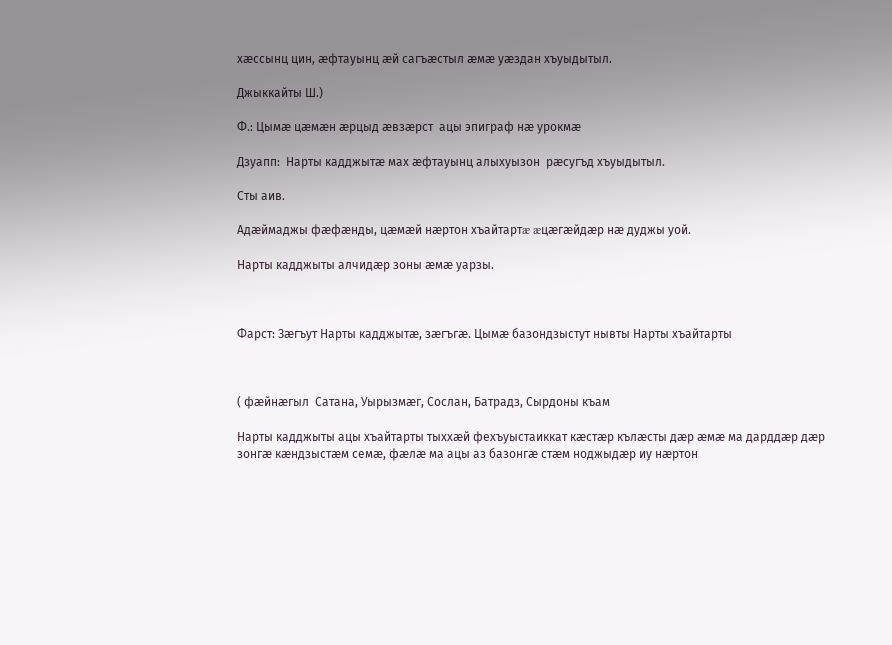хæссынц цин, æфтауынц æй сагъæстыл æмæ уæздан хъуыдытыл.

Джыккайты Ш.)

Ф.: Цымæ цæмæн æрцыд æвзæрст  ацы эпиграф нæ урокмæ

Дзуапп:  Нарты кадджытæ мах æфтауынц алыхуызон  рæсугъд хъуыдытыл.

Сты аив.

Адæймаджы фæфæнды, цæмæй нæртон хъайтартæ æцæгæйдæр нæ дуджы уой.

Нарты кадджыты алчидæр зоны æмæ уарзы.



Фарст: Зæгъут Нарты кадджытæ, зæгъгæ. Цымæ базондзыстут нывты Нарты хъайтарты



( фæйнæгыл  Сатана, Уырызмæг, Сослан, Батрадз, Сырдоны къам

Нарты кадджыты ацы хъайтарты тыххæй фехъуыстаиккат кæстæр кълæсты дæр æмæ ма дарддæр дæр зонгæ кæндзыстæм семæ, фæлæ ма ацы аз базонгæ стæм ноджыдæр иу нæртон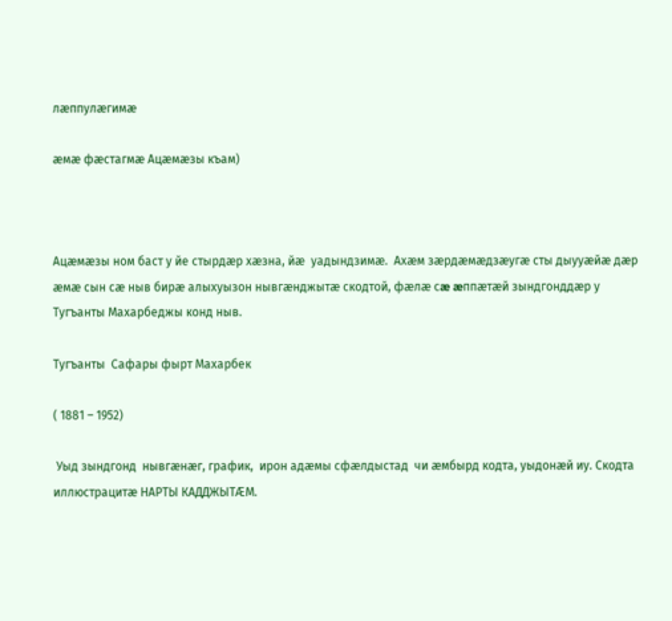лæппулæгимæ

æмæ фæстагмæ Ацæмæзы къам)



Ацæмæзы ном баст у йе стырдæр хæзна, йæ  уадындзимæ.  Ахæм зæрдæмæдзæугæ сты дыууæйæ дæр æмæ сын сæ ныв бирæ алыхуызон нывгæнджытæ скодтой, фæлæ сæ æппæтæй зындгонддæр у Тугъанты Махарбеджы конд ныв.

Тугъанты  Сафары фырт Махарбек

( 1881 – 1952)

 Уыд зындгонд  нывгæнæг, график,  ирон адæмы сфæлдыстад  чи æмбырд кодта, уыдонæй иу. Скодта иллюстрацитæ НАРТЫ КАДДЖЫТÆМ.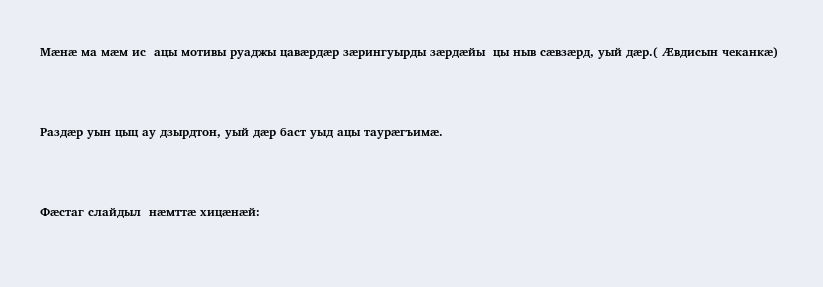Мæнæ ма мæм ис  ацы мотивы руаджы цавæрдæр зæрингуырды зæрдæйы  цы ныв сæвзæрд, уый дæр.( Æвдисын чеканкæ)



Раздæр уын цыц ау дзырдтон, уый дæр баст уыд ацы таурæгъимæ.



Фæстаг слайдыл  нæмттæ хицæнæй: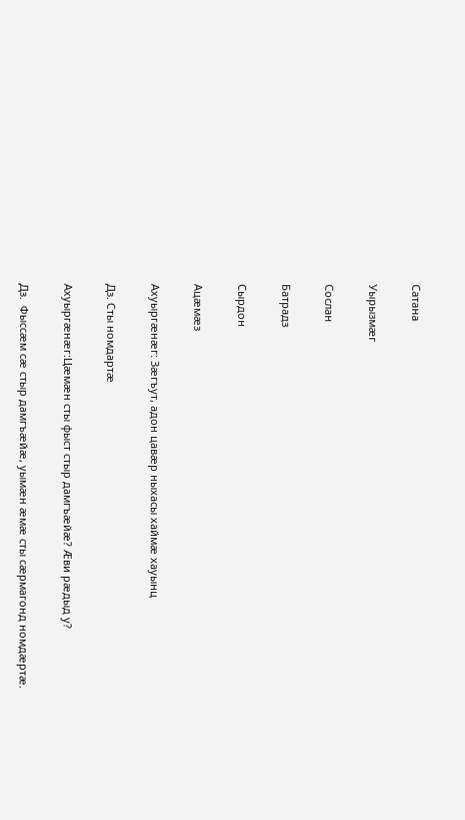Сатана

Уырызмæг

Сослан

Батрадз

Сырдон

Ацæмæз

Ахуыргæнæг: Зæгъут, адон цавæр ныхасы хаймæ хауынц

Дз. Сты номдартæ

Ахуыргæнæг:Цæмæн сты фыст стыр дамгъæйæ? Æви рæдыд у?

Дз.  Фыссæм сæ стыр дамгъæйæ, уымæн æмæ сты сæрмагонд номдæртæ.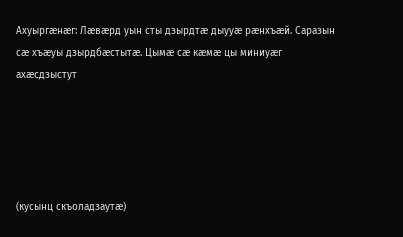Ахуыргæнæг: Лæвæрд уын сты дзырдтæ дыууæ рæнхъæй. Саразын сæ хъæуы дзырдбæстытæ. Цымæ сæ кæмæ цы миниуæг ахæсдзыстут





(кусынц скъоладзаутæ)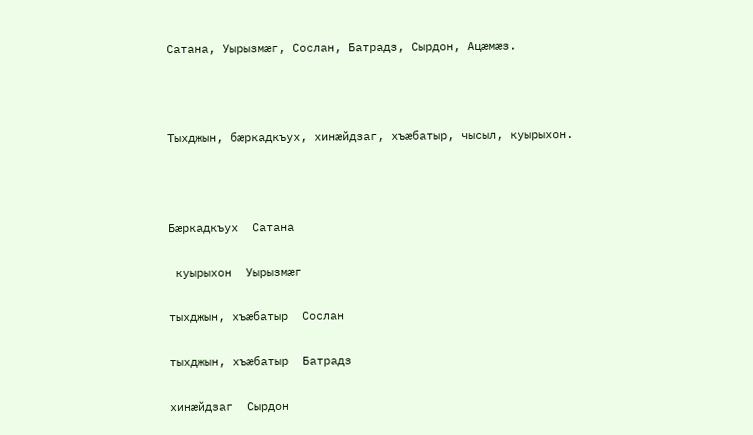Сатана, Уырызмæг, Сослан, Батрадз, Сырдон, Ацæмæз.



Тыхджын, бæркадкъух, хинæйдзаг, хъæбатыр, чысыл, куырыхон.



Бæркадкъух  Сатана

 куырыхон  Уырызмæг

тыхджын, хъæбатыр  Сослан

тыхджын, хъæбатыр  Батрадз

хинæйдзаг  Сырдон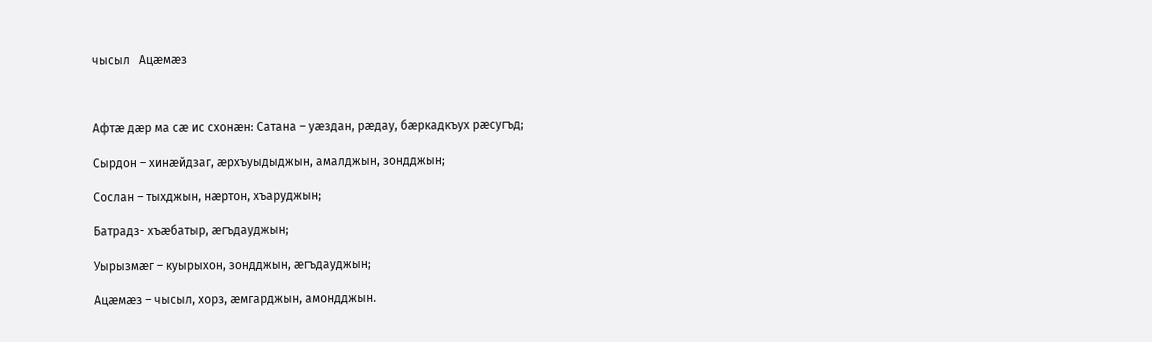чысыл   Ацæмæз



Афтæ дæр ма сæ ис схонæн: Сатана – уæздан, рæдау, бæркадкъух рæсугъд;

Сырдон – хинæйдзаг, æрхъуыдыджын, амалджын, зондджын;

Сослан – тыхджын, нæртон, хъаруджын;

Батрадз- хъæбатыр, æгъдауджын;

Уырызмæг – куырыхон, зондджын, æгъдауджын;

Ацæмæз – чысыл, хорз, æмгарджын, амондджын.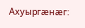Ахуыргæнæг: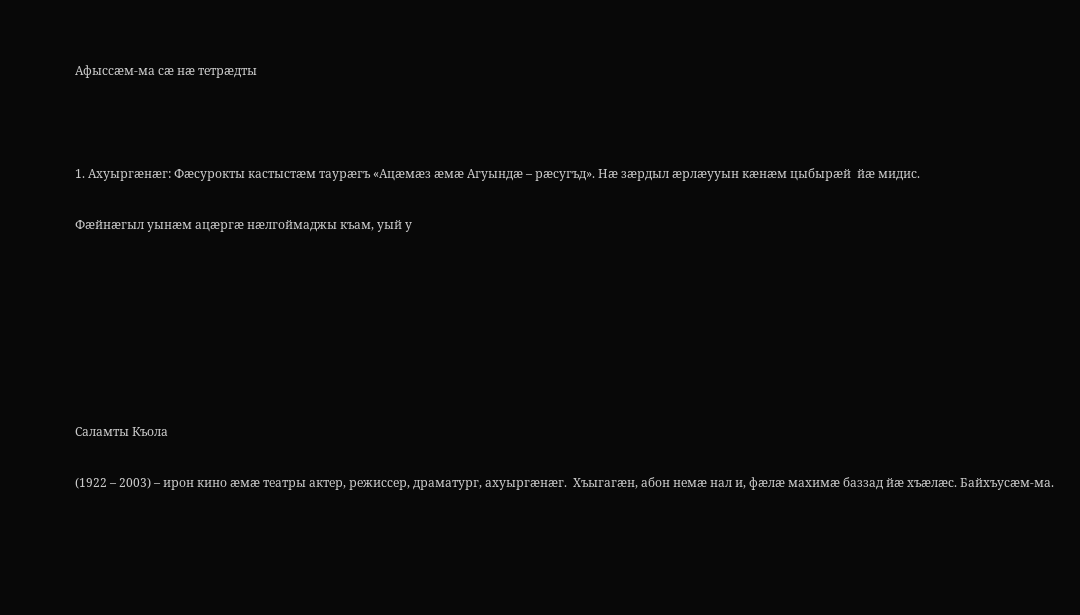Афыссæм-ма сæ нæ тетрæдты



1. Ахуыргæнæг: Фæсурокты кастыстæм таурæгъ «Ацæмæз æмæ Агуындæ – рæсугъд». Нæ зæрдыл æрлæууын кæнæм цыбырæй  йæ мидис.

Фæйнæгыл уынæм ацæргæ нæлгоймаджы къам, уый у







Саламты Къола

(1922 – 2003) – ирон кино æмæ театры актер, режиссер, драматург, ахуыргæнæг.  Хъыгагæн, абон немæ нал и, фæлæ махимæ баззад йæ хъæлæс. Байхъусæм-ма.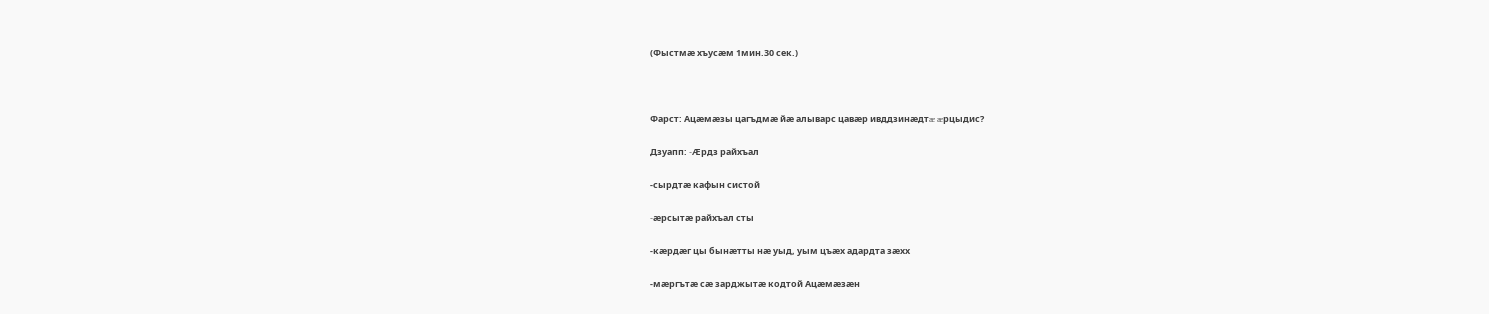(Фыстмæ хъусæм 1мин.30 сек.)



Фарст: Ацæмæзы цагъдмæ йæ алыварс цавæр ивддзинæдтæ æрцыдис?

Дзуапп: -Æрдз райхъал

-сырдтæ кафын систой

-æрсытæ райхъал сты

-кæрдæг цы бынæтты нæ уыд, уым цъæх адардта зæхх

-мæргътæ сæ зарджытæ кодтой Ацæмæзæн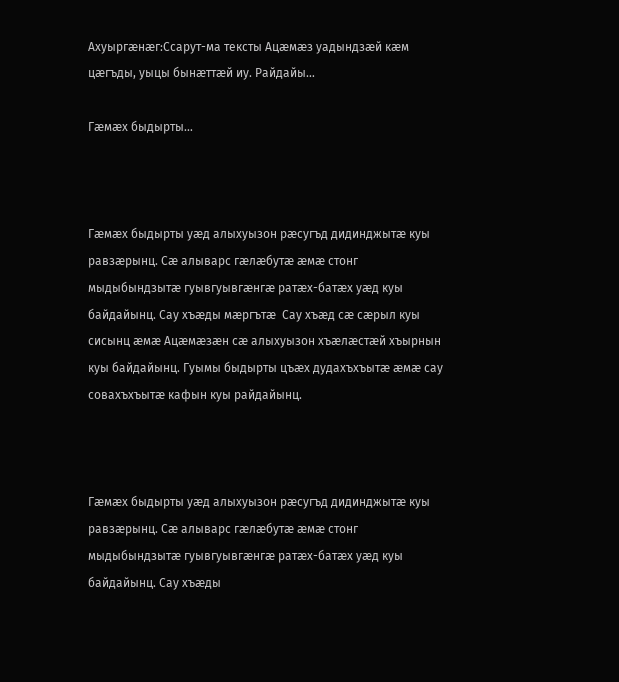Ахуыргæнæг:Ссарут-ма тексты Ацæмæз уадындзæй кæм цæгъды, уыцы бынæттæй иу. Райдайы…

Гæмæх быдырты…



Гæмæх быдырты уæд алыхуызон рæсугъд дидинджытæ куы равзæрынц. Сæ алыварс гæлæбутæ æмæ стонг мыдыбындзытæ гуывгуывгæнгæ ратæх-батæх уæд куы байдайынц. Сау хъæды мæргътæ  Сау хъæд сæ сæрыл куы сисынц æмæ Ацæмæзæн сæ алыхуызон хъæлæстæй хъырнын куы байдайынц. Гуымы быдырты цъæх дудахъхъытæ æмæ сау совахъхъытæ кафын куы райдайынц.



Гæмæх быдырты уæд алыхуызон рæсугъд дидинджытæ куы равзæрынц. Сæ алыварс гæлæбутæ æмæ стонг мыдыбындзытæ гуывгуывгæнгæ ратæх-батæх уæд куы байдайынц. Сау хъæды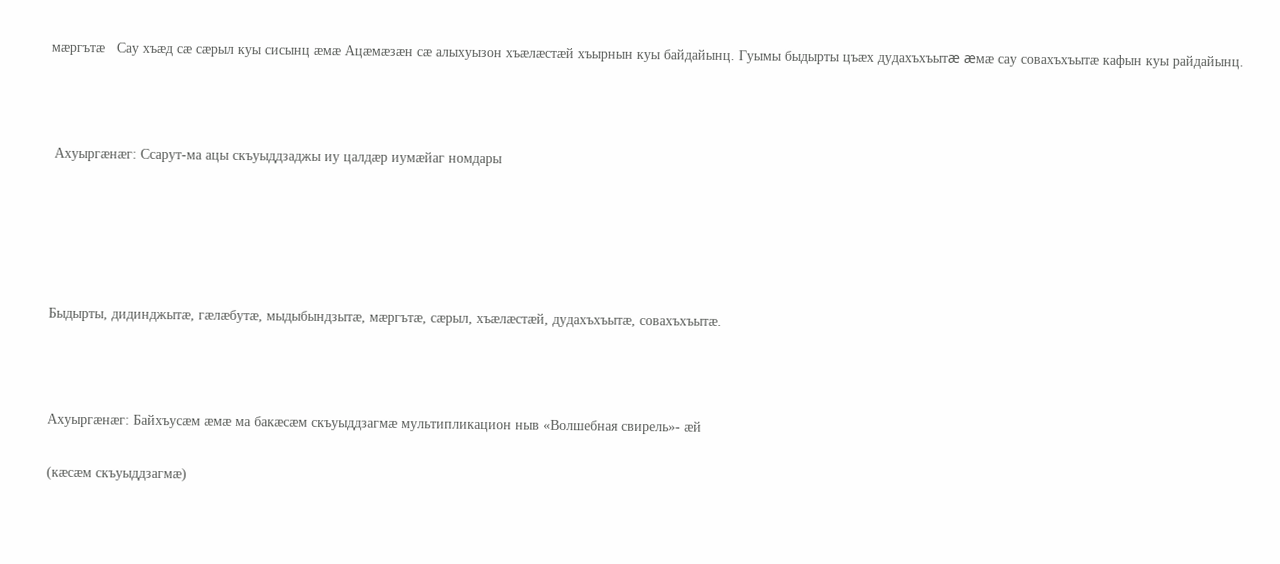мæргътæ   Сау хъæд сæ сæрыл куы сисынц æмæ Ацæмæзæн сæ алыхуызон хъæлæстæй хъырнын куы байдайынц. Гуымы быдырты цъæх дудахъхъытæ æмæ сау совахъхъытæ кафын куы райдайынц.



 Ахуыргæнæг: Ссарут-ма ацы скъуыддзаджы иу цалдæр иумæйаг номдары





Быдырты, дидинджытæ, гæлæбутæ, мыдыбындзытæ, мæргътæ, сæрыл, хъæлæстæй, дудахъхъытæ, совахъхъытæ.



Ахуыргæнæг: Байхъусæм æмæ ма бакæсæм скъуыддзагмæ мультипликацион ныв «Волшебная свирель»- æй

(кæсæм скъуыддзагмæ)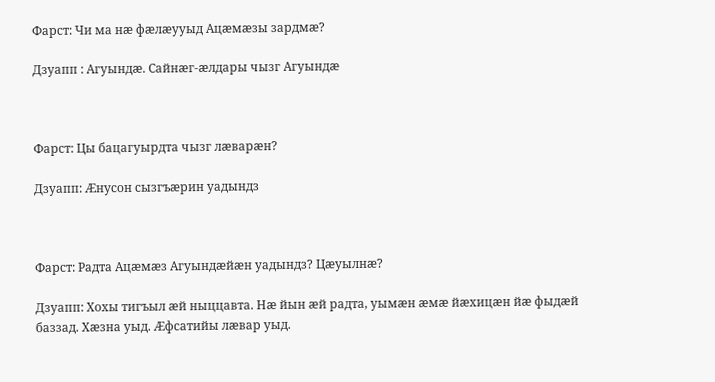Фарст: Чи ма нæ фæлæууыд Ацæмæзы зардмæ?

Дзуапп : Агуындæ. Сайнæг-æлдары чызг Агуындæ



Фарст: Цы бацагуырдта чызг лæварæн?

Дзуапп: Æнусон сызгъæрин уадындз



Фарст: Радта Ацæмæз Агуындæйæн уадындз? Цæуылнæ?

Дзуапп: Хохы тигъыл æй ныццавта. Нæ йын æй радта, уымæн æмæ йæхицæн йæ фыдæй баззад. Хæзна уыд. Æфсатийы лæвар уыд.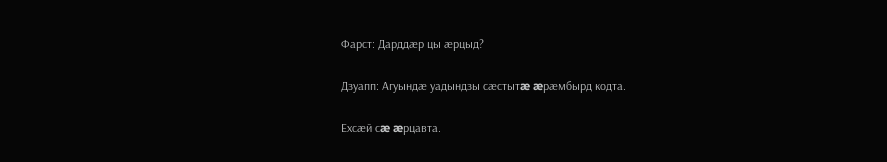Фарст: Дарддæр цы æрцыд?

Дзуапп: Агуындæ уадындзы сæстытæ æрæмбырд кодта.

Ехсæй сæ æрцавта.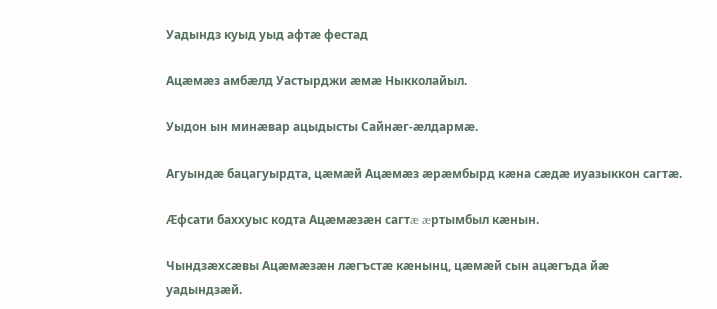Уадындз куыд уыд афтæ фестад

Ацæмæз амбæлд Уастырджи æмæ Ныкколайыл.

Уыдон ын минæвар ацыдысты Сайнæг-æлдармæ.

Агуындæ бацагуырдта, цæмæй Ацæмæз æрæмбырд кæна сæдæ иуазыккон сагтæ.

Æфсати баххуыс кодта Ацæмæзæн сагтæ æртымбыл кæнын.

Чындзæхсæвы Ацæмæзæн лæгъстæ кæнынц, цæмæй сын ацæгъда йæ уадындзæй.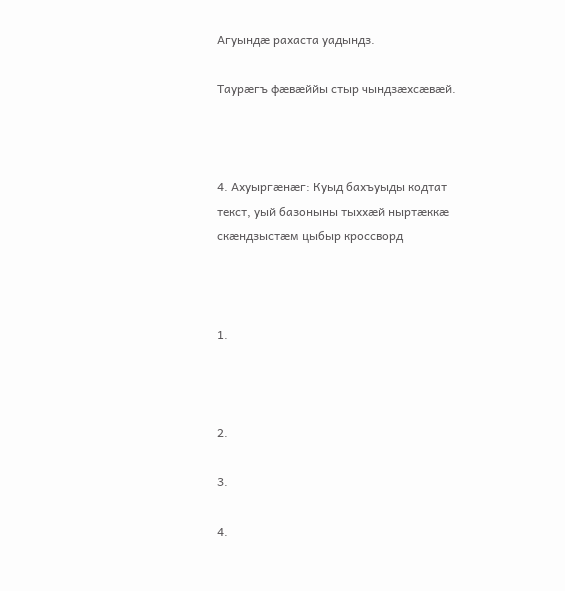Агуындæ рахаста уадындз.

Таурæгъ фæвæййы стыр чындзæхсæвæй.



4. Ахуыргæнæг: Куыд бахъуыды кодтат текст, уый базоныны тыххæй ныртæккæ скæндзыстæм цыбыр кроссворд



1.



2.

3.

4.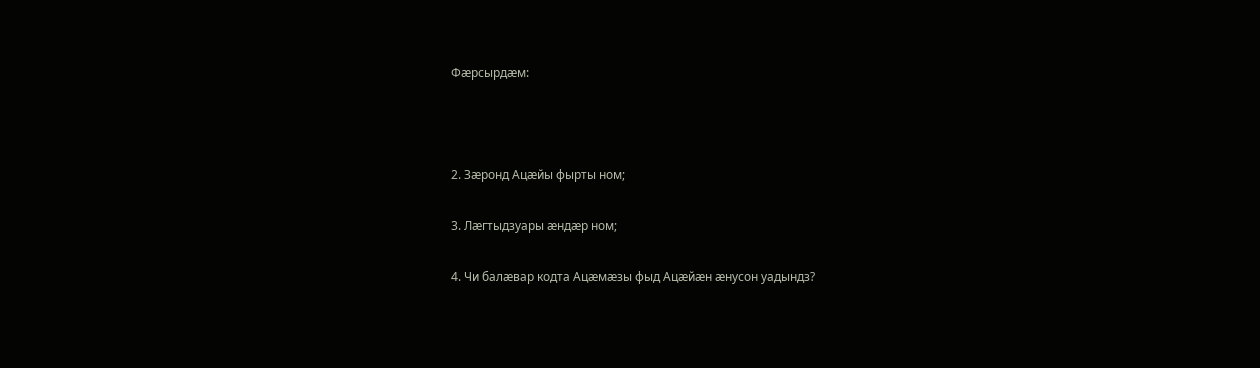Фæрсырдæм:



2. Зæронд Ацæйы фырты ном;

3. Лæгтыдзуары æндæр ном;

4. Чи балæвар кодта Ацæмæзы фыд Ацæйæн æнусон уадындз?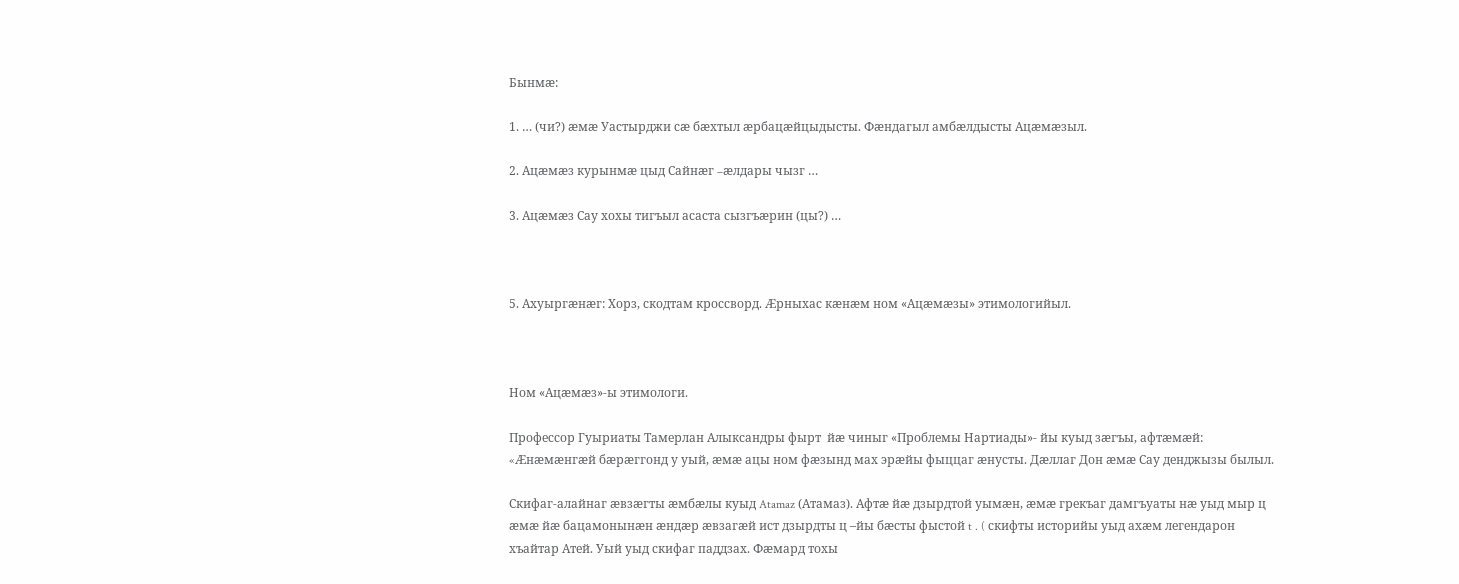Бынмæ:

1. … (чи?) æмæ Уастырджи сæ бæхтыл æрбацæйцыдысты. Фæндагыл амбæлдысты Ацæмæзыл.

2. Ацæмæз курынмæ цыд Сайнæг –æлдары чызг …

3. Ацæмæз Сау хохы тигъыл асаста сызгъæрин (цы?) …



5. Ахуыргæнæг: Хорз, скодтам кроссворд. Æрныхас кæнæм ном «Ацæмæзы» этимологийыл.



Ном «Ацæмæз»-ы этимологи.

Профессор Гуыриаты Тамерлан Алыксандры фырт  йæ чиныг «Проблемы Нартиады»- йы куыд зæгъы, афтæмæй: «Æнæмæнгæй бæрæггонд у уый, æмæ ацы ном фæзынд мах эрæйы фыццаг æнусты. Дæллаг Дон æмæ Сау денджызы былыл.

Скифаг-алайнаг æвзæгты æмбæлы куыд Atamaz (Атамаз). Афтæ йæ дзырдтой уымæн, æмæ грекъаг дамгъуаты нæ уыд мыр ц æмæ йæ бацамонынæн æндæр æвзагæй ист дзырдты ц –йы бæсты фыстой t . ( скифты историйы уыд ахæм легендарон хъайтар Атей. Уый уыд скифаг паддзах. Фæмард тохы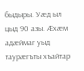быдыры. Уæд ыл цыд 90 азы. Æхæм адæймаг уыд таурæгъты хъайтар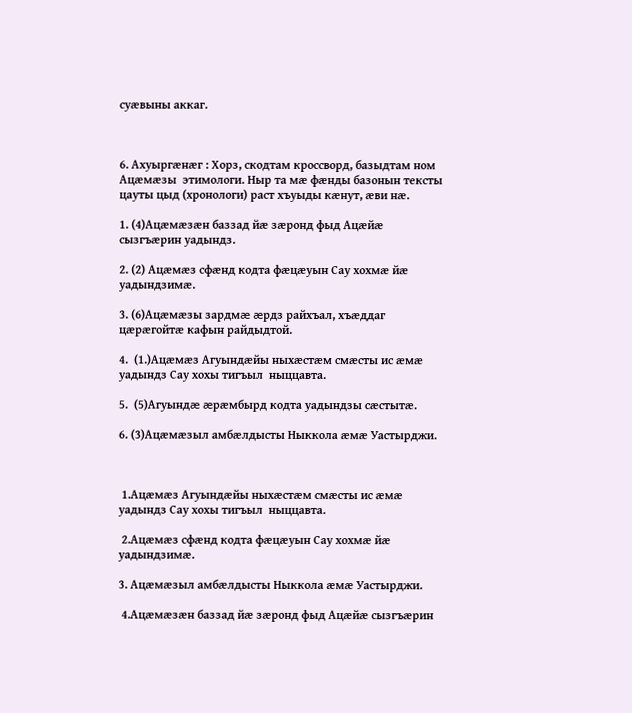суæвыны аккаг.



6. Ахуыргæнæг : Хорз, скодтам кроссворд, базыдтам ном Ацæмæзы  этимологи. Ныр та мæ фæнды базонын тексты цауты цыд (хронологи) раст хъуыды кæнут, æви нæ.

1. (4)Ацæмæзæн баззад йæ зæронд фыд Ацæйæ сызгъæрин уадындз.

2. (2) Ацæмæз сфæнд кодта фæцæуын Сау хохмæ йæ уадындзимæ.

3. (6)Ацæмæзы зардмæ æрдз райхъал, хъæддаг цæрæгойтæ кафын райдыдтой.

4.  (1.)Ацæмæз Агуындæйы ныхæстæм смæсты ис æмæ уадындз Сау хохы тигъыл  ныццавта.

5.  (5)Агуындæ æрæмбырд кодта уадындзы сæстытæ.

6. (3)Ацæмæзыл амбæлдысты Ныккола æмæ Уастырджи.



 1.Ацæмæз Агуындæйы ныхæстæм смæсты ис æмæ уадындз Сау хохы тигъыл  ныццавта.

 2.Ацæмæз сфæнд кодта фæцæуын Сау хохмæ йæ уадындзимæ.

3. Ацæмæзыл амбæлдысты Ныккола æмæ Уастырджи.

 4.Ацæмæзæн баззад йæ зæронд фыд Ацæйæ сызгъæрин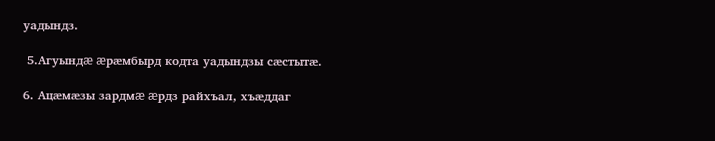уадындз.

 5.Агуындæ æрæмбырд кодта уадындзы сæстытæ.

6. Ацæмæзы зардмæ æрдз райхъал, хъæддаг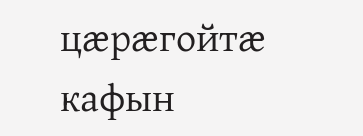цæрæгойтæ кафын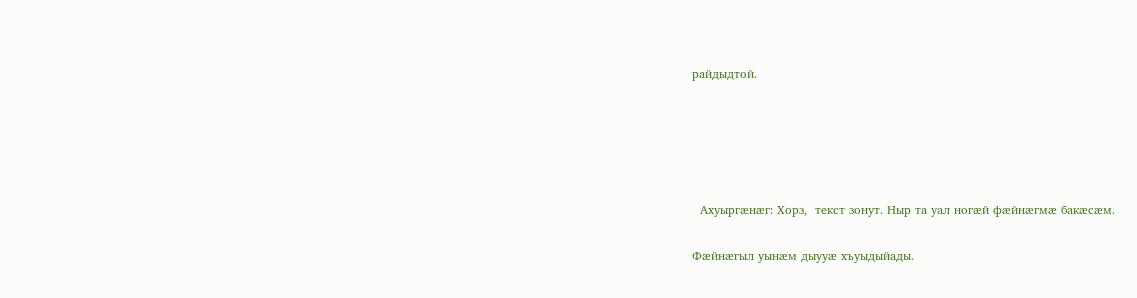райдыдтой.





  Ахуыргæнæг: Хорз,  текст зонут. Ныр та уал ногæй фæйнæгмæ бакæсæм.

Фæйнæгыл уынæм дыууæ хъуыдыйады.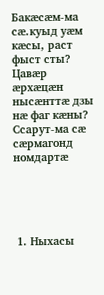Бакæсæм-ма сæ.куыд уæм кæсы, раст фыст сты? Цавæр æрхæцæн нысæнттæ дзы  нæ фаг кæны? Ссарут-ма сæ сæрмагонд номдартæ





 1. Ныхасы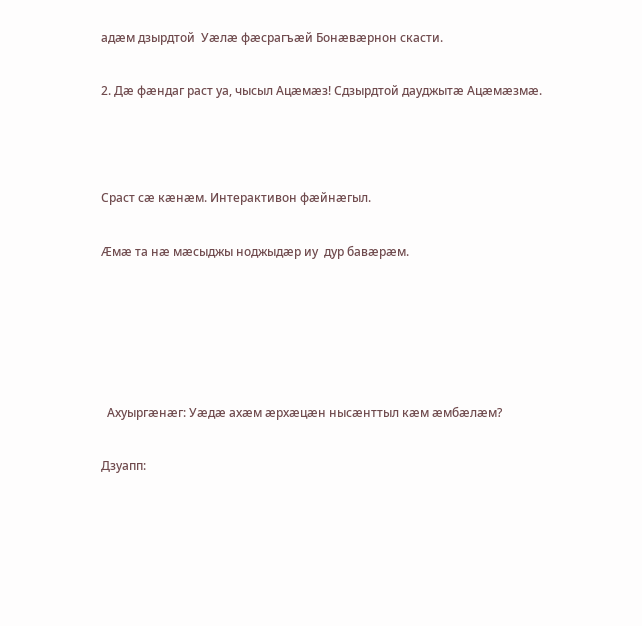адæм дзырдтой  Уæлæ фæсрагъæй Бонæвæрнон скасти.

2. Дæ фæндаг раст уа, чысыл Ацæмæз! Сдзырдтой дауджытæ Ацæмæзмæ.



Сраст сæ кæнæм. Интерактивон фæйнæгыл.

Æмæ та нæ мæсыджы ноджыдæр иу  дур бавæрæм.





  Ахуыргæнæг: Уæдæ ахæм æрхæцæн нысæнттыл кæм æмбæлæм?

Дзуапп: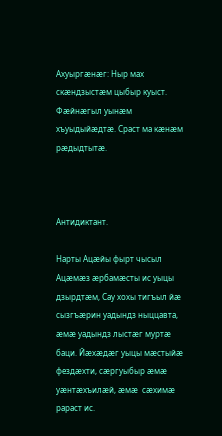Ахуыргæнæг: Ныр мах скæндзыстæм цыбыр куыст. Фæйнæгыл уынæм хъуыдыйæдтæ. Сраст ма кæнæм рæдыдтытæ.



Антидиктант.

Нарты Ацæйы фырт чысыл Ацæмæз æрбамæсты ис уыцы дзырдтæм, Сау хохы тигъыл йæ сызгъæрин уадындз ныццавта, æмæ уадындз лыстæг муртæ баци. Йæхæдæг уыцы мæстыйæ фездæхти, сæргуыбыр æмæ уæнтæхъилæй, æмæ  сæхимæ рараст ис.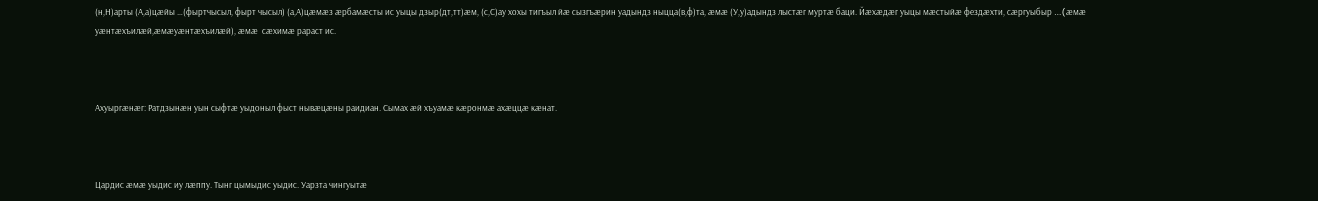(н,Н)арты (А,а)цæйы …(фыртчысыл, фырт чысыл) (а,А)цæмæз æрбамæсты ис уыцы дзыр(дт,тт)æм, (с,С)ау хохы тигъыл йæ сызгъæрин уадындз ныцца(в,ф)та, æмæ (У,у)адындз лыстæг муртæ баци. Йæхæдæг уыцы мæстыйæ фездæхти, сæргуыбыр …(æмæ уæнтæхъилæй,æмæуæнтæхъилæй), æмæ  сæхимæ рараст ис.



Ахуыргæнæг: Ратдзынæн уын сыфтæ уыдоныл фыст нывæцæны раидиан. Сымах æй хъуамæ кæронмæ ахæццæ кæнат.



Цардис æмæ уыдис иу лæппу. Тынг цымыдис уыдис. Уарзта чингуытæ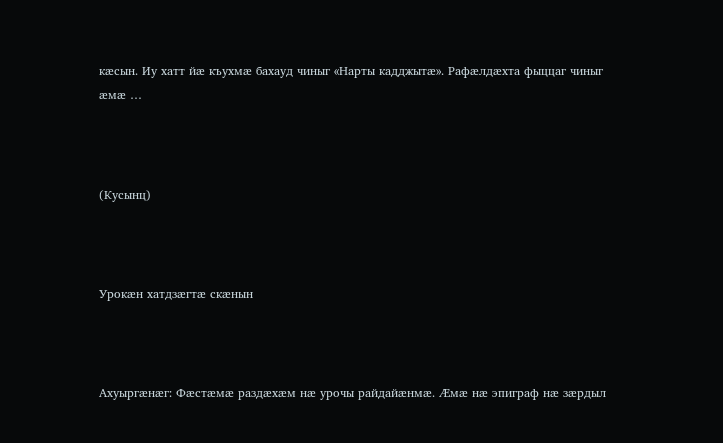кæсын. Иу хатт йæ къухмæ бахауд чиныг «Нарты кадджытæ». Рафæлдæхта фыццаг чиныг æмæ …



(Кусынц)



Урокæн хатдзæгтæ скæнын



Ахуыргæнæг: Фæстæмæ раздæхæм нæ урочы райдайæнмæ. Æмæ нæ эпиграф нæ зæрдыл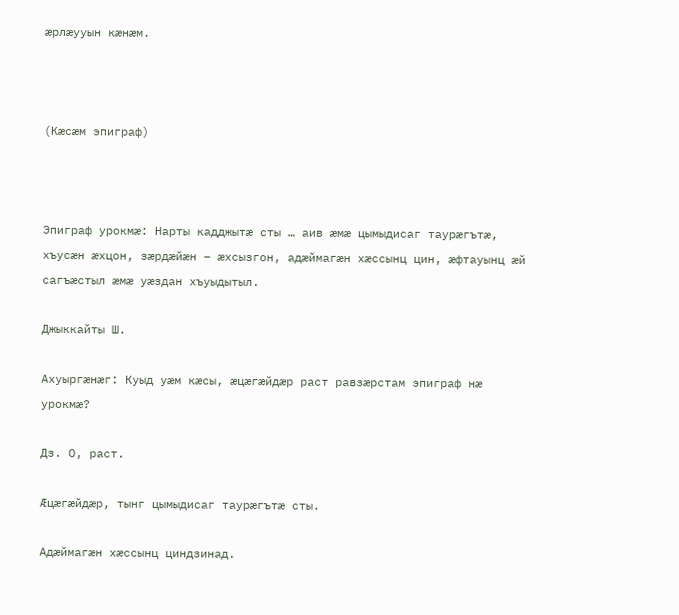æрлæууын кæнæм.



(Кæсæм эпиграф)



Эпиграф урокмæ: Нарты кадджытæ сты … аив æмæ цымыдисаг таурæгътæ, хъусæн æхцон, зæрдæйæн – æхсызгон, адæймагæн хæссынц цин, æфтауынц æй сагъæстыл æмæ уæздан хъуыдытыл.

Джыккайты Ш.

Ахуыргæнæг: Куыд уæм кæсы, æцæгæйдæр раст равзæрстам эпиграф нæ урокмæ?

Дз. О, раст.

Æцæгæйдæр, тынг цымыдисаг таурæгътæ сты.

Адæймагæн хæссынц циндзинад.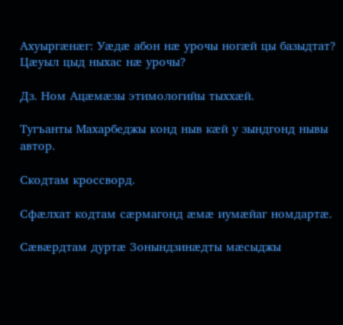Ахуыргæнæг: Уæдæ абон нæ урочы ногæй цы базыдтат? Цæуыл цыд ныхас нæ урочы?

Дз. Ном Ацæмæзы этимологийы тыххæй.

Тугъанты Махарбеджы конд ныв кæй у зындгонд нывы автор.

Скодтам кроссворд.

Сфæлхат кодтам сæрмагонд æмæ иумæйаг номдартæ.

Сæвæрдтам дуртæ Зонындзинæдты мæсыджы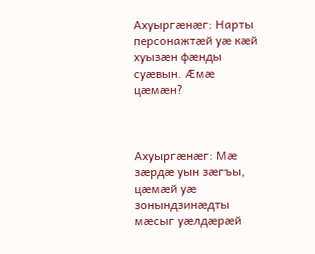Ахуыргæнæг: Нарты персонажтæй уæ кæй хуызæн фæнды суæвын. Æмæ цæмæн?



Ахуыргæнæг: Мæ зæрдæ уын зæгъы, цæмæй уæ зонындзинæдты мæсыг уæлдæрæй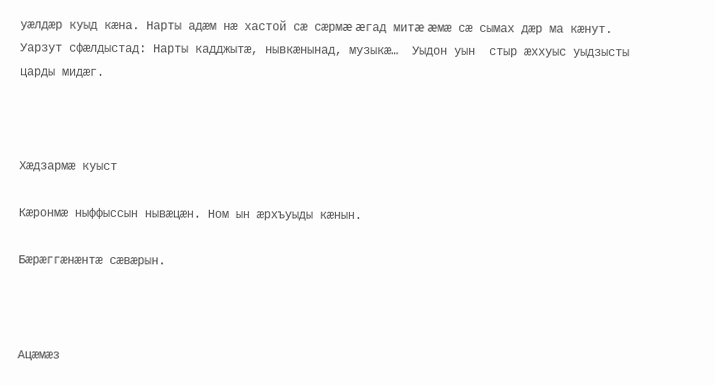уæлдæр куыд кæна. Нарты адæм нæ хастой сæ сæрмæ æгад митæ æмæ сæ сымах дæр ма кæнут. Уарзут сфæлдыстад: Нарты кадджытæ, нывкæнынад, музыкæ…  Уыдон уын  стыр æххуыс уыдзысты царды мидæг.



Хæдзармæ куыст

Кæронмæ ныффыссын нывæцæн. Ном ын æрхъуыды кæнын.

Бæрæггæнæнтæ сæвæрын.



Ацæмæз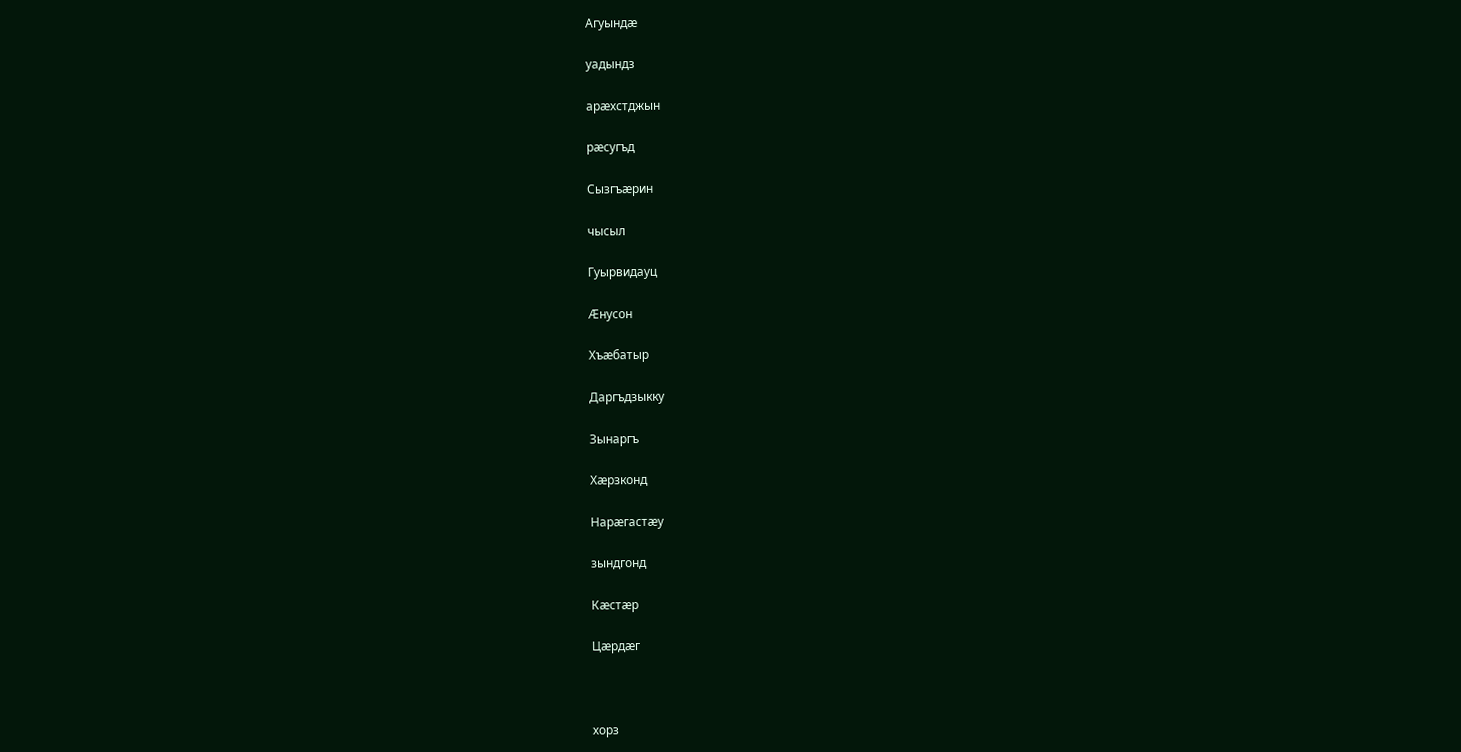Агуындæ

уадындз

арæхстджын

рæсугъд

Сызгъæрин

чысыл

Гуырвидауц

Æнусон

Хъæбатыр

Даргъдзыкку

Зынаргъ

Хæрзконд

Нарæгастæу

зындгонд

Кæстæр

Цæрдæг



хорз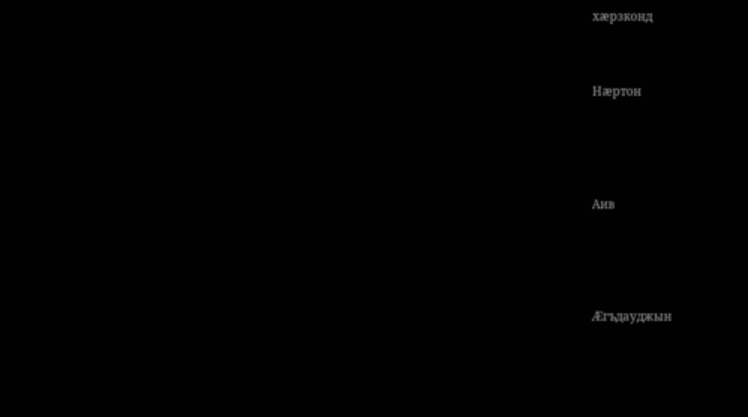хæрзконд



Нæртон





Аив





Æгъдауджын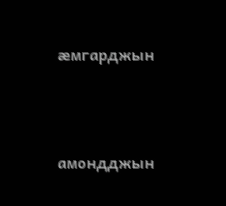æмгарджын





амондджын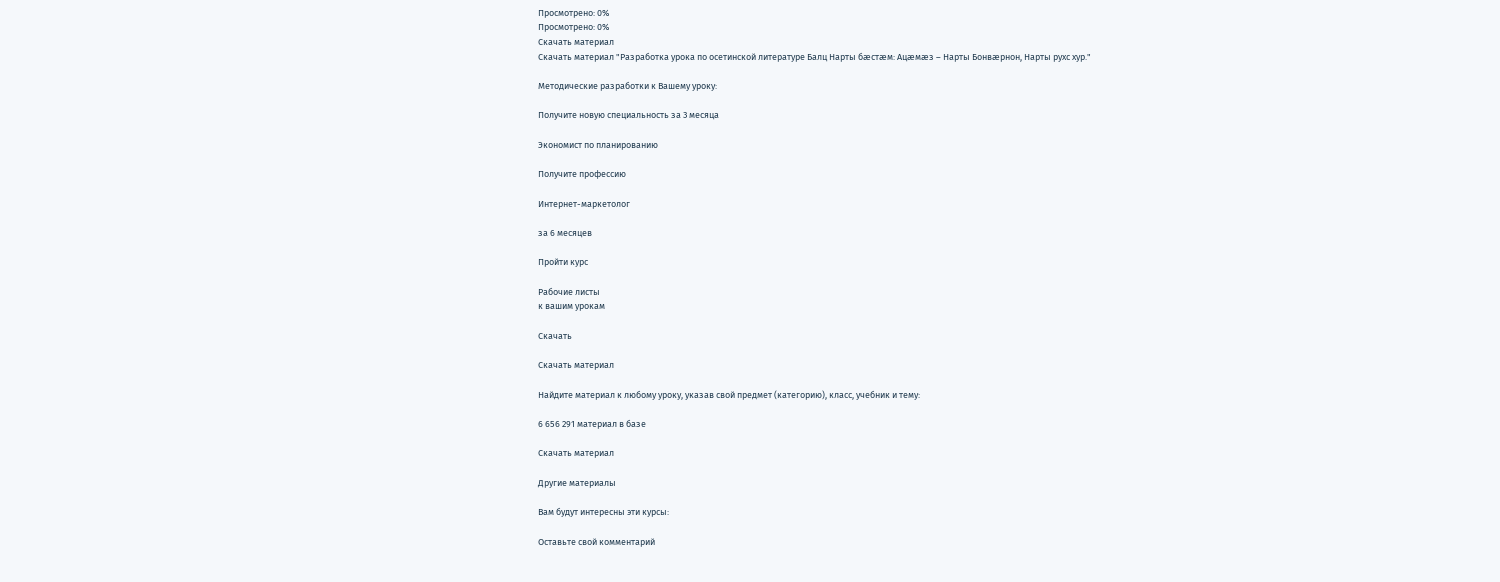Просмотрено: 0%
Просмотрено: 0%
Скачать материал
Скачать материал "Разработка урока по осетинской литературе Балц Нарты бæстæм: Ацæмæз – Нарты Бонвæрнон, Нарты рухс хур."

Методические разработки к Вашему уроку:

Получите новую специальность за 3 месяца

Экономист по планированию

Получите профессию

Интернет-маркетолог

за 6 месяцев

Пройти курс

Рабочие листы
к вашим урокам

Скачать

Скачать материал

Найдите материал к любому уроку, указав свой предмет (категорию), класс, учебник и тему:

6 656 291 материал в базе

Скачать материал

Другие материалы

Вам будут интересны эти курсы:

Оставьте свой комментарий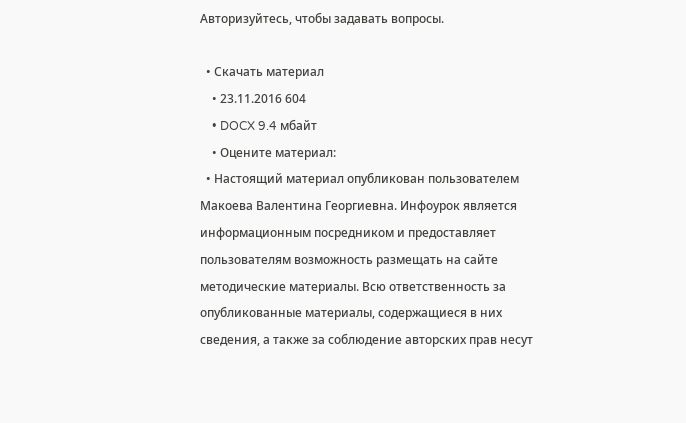Авторизуйтесь, чтобы задавать вопросы.

  • Скачать материал
    • 23.11.2016 604
    • DOCX 9.4 мбайт
    • Оцените материал:
  • Настоящий материал опубликован пользователем Макоева Валентина Георгиевна. Инфоурок является информационным посредником и предоставляет пользователям возможность размещать на сайте методические материалы. Всю ответственность за опубликованные материалы, содержащиеся в них сведения, а также за соблюдение авторских прав несут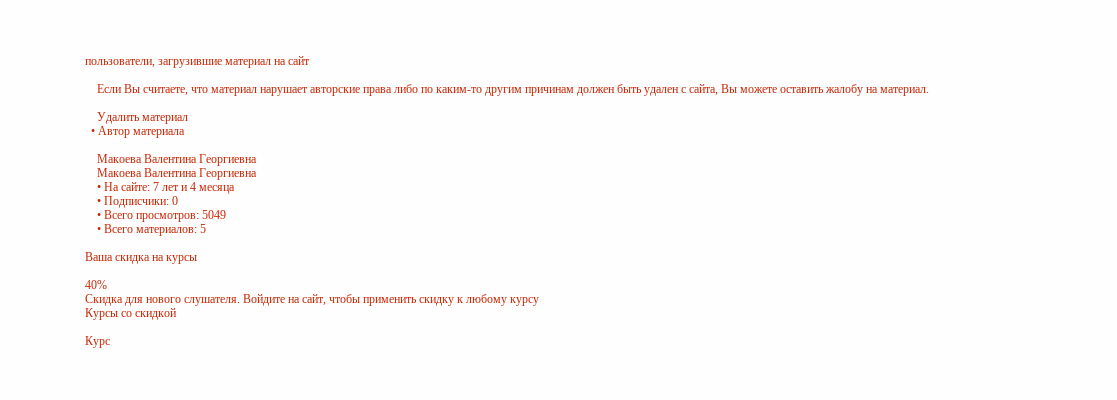пользователи, загрузившие материал на сайт

    Если Вы считаете, что материал нарушает авторские права либо по каким-то другим причинам должен быть удален с сайта, Вы можете оставить жалобу на материал.

    Удалить материал
  • Автор материала

    Макоева Валентина Георгиевна
    Макоева Валентина Георгиевна
    • На сайте: 7 лет и 4 месяца
    • Подписчики: 0
    • Всего просмотров: 5049
    • Всего материалов: 5

Ваша скидка на курсы

40%
Скидка для нового слушателя. Войдите на сайт, чтобы применить скидку к любому курсу
Курсы со скидкой

Курс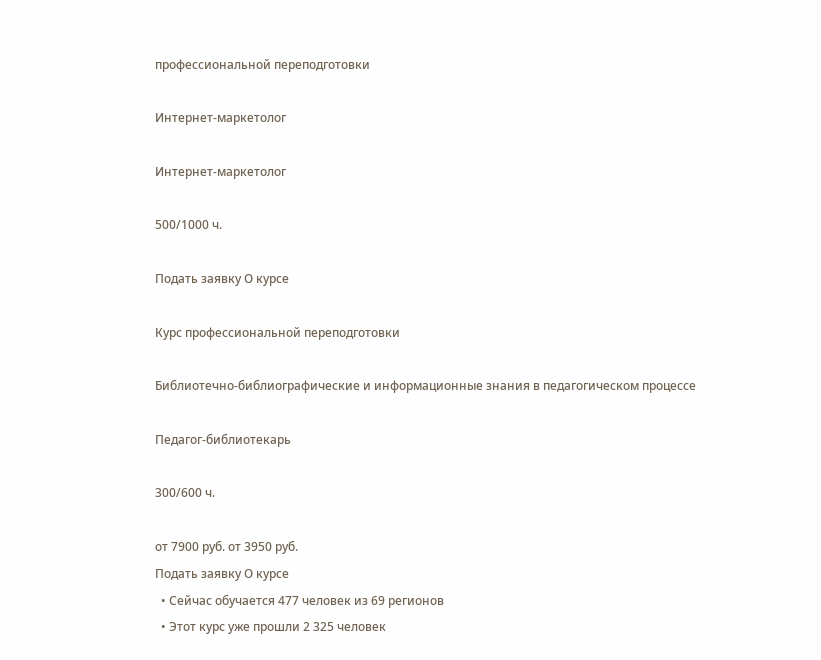профессиональной переподготовки

Интернет-маркетолог

Интернет-маркетолог

500/1000 ч.

Подать заявку О курсе

Курс профессиональной переподготовки

Библиотечно-библиографические и информационные знания в педагогическом процессе

Педагог-библиотекарь

300/600 ч.

от 7900 руб. от 3950 руб.
Подать заявку О курсе
  • Сейчас обучается 477 человек из 69 регионов
  • Этот курс уже прошли 2 325 человек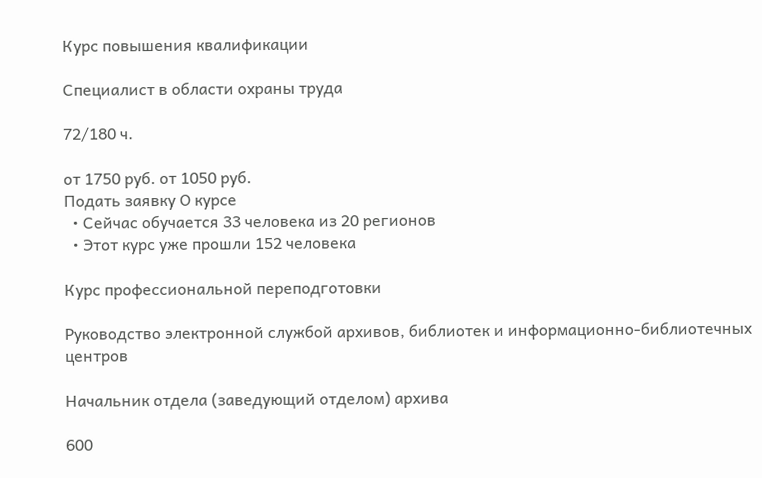Курс повышения квалификации

Специалист в области охраны труда

72/180 ч.

от 1750 руб. от 1050 руб.
Подать заявку О курсе
  • Сейчас обучается 33 человека из 20 регионов
  • Этот курс уже прошли 152 человека

Курс профессиональной переподготовки

Руководство электронной службой архивов, библиотек и информационно-библиотечных центров

Начальник отдела (заведующий отделом) архива

600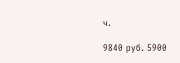ч.

9840 руб. 5900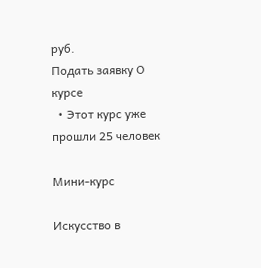руб.
Подать заявку О курсе
  • Этот курс уже прошли 25 человек

Мини-курс

Искусство в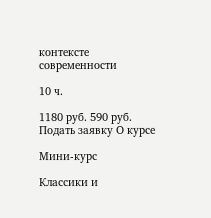контексте современности

10 ч.

1180 руб. 590 руб.
Подать заявку О курсе

Мини-курс

Классики и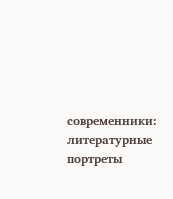современники: литературные портреты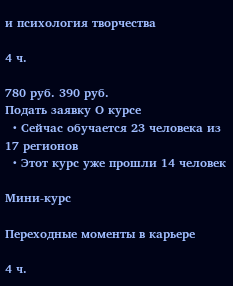и психология творчества

4 ч.

780 руб. 390 руб.
Подать заявку О курсе
  • Сейчас обучается 23 человека из 17 регионов
  • Этот курс уже прошли 14 человек

Мини-курс

Переходные моменты в карьере

4 ч.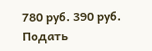780 руб. 390 руб.
Подать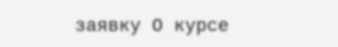заявку О курсе